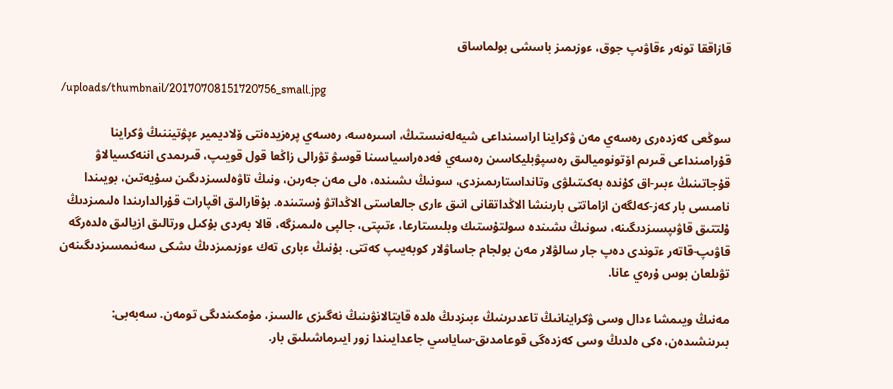قازاققا تونەر ءقاۋىپ جوق، ءوزىمىز باسشى بولماساق

/uploads/thumbnail/20170708151720756_small.jpg

سوڭعى كەزدەرى رەسەي مەن ۋكراينا اراسىنداعى شيەلەنىستىڭ، اسىرەسە، رەسەي پرەزيدەنتى ۆلاديمير ءپۋتيننىڭ ۋكراينا قۇرامىنداعى قىرىم اۆتونوميالىق رەسپۋبليكاسىن رەسەي فەدەراسياسىنا قوسۋ تۋرالى زاڭعا قول قويىپ، قىرىمدى اننەكسيالاۋ قۇجاتىنىڭ ءبىر-اق كۇندە بەكىتىلۋى وتانداستارىمىزدى، سونىڭ ىشىندە، ەلى مەن جەرىن، ونىڭ تاۋەلسىزدىگىن سۇيەتىن، بويىندا نامىسى بار كەز-كەلگەن ازاماتتى بارىنشا الاڭداتقانى انىق ءارى جالعاستى الاڭداتۋ ۇستىندە. بۇقارالىق اقپارات قۇرالدارىندا ەلىمىزدىڭ ۇلتتىق قاۋىپسىزدىگىنە، سونىڭ ىشىندە سولتۇستىك وبلىستارعا، ءتىپتى، جالپى ەلىمىزگە، قالا بەردى بۇكىل ورتالىق ازيالىق ەلدەرگە قاۋىپ-قاتەر ءتوندى دەپ جار سالۋلار مەن بولجام جاساۋلار كوبەيىپ كەتتى. بۇنىڭ ءبارى تەك ءوزىمىزدىڭ ىشكى سەنىمسىزدىگىنەن تۋىلعان بوس ۇرەي عانا.

مەنىڭ ويىمشا ءدال وسى ۋكراينانىڭ تاعدىرىنىڭ ءبىزدىڭ ەلدە قايتالانۋىنىڭ نەگىزى ءالسىز، مۇمكىندىگى تومەن. سەبەبى: بىرىنشىدەن، ەكى ەلدىڭ وسى كەزدەگى قوعامدىق-ساياسي جاعدايىندا زور ايىرماشىلىق بار.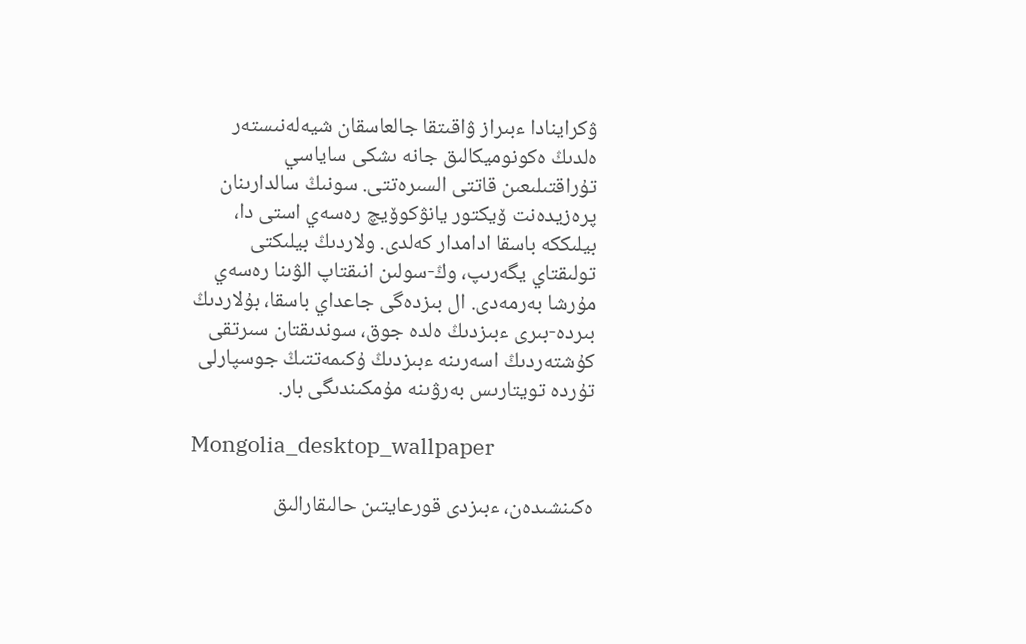ۋكراينادا ءبىراز ۋاقىتقا جالعاسقان شيەلەنىستەر ەلدىڭ ەكونوميكالىق جانە ىشكى ساياسي تۇراقتىلىعىن قاتتى السىرەتتى. سونىڭ سالدارىنان پرەزيدەنت ۆيكتور يانۋكوۆيچ رەسەي استى دا، بيلىككە باسقا ادامدار كەلدى. ولاردىڭ بيلىكتى تولىقتاي يگەرىپ، وڭ-سولىن انىقتاپ الۋىنا رەسەي مۇرشا بەرمەدى. ال بىزدەگى جاعداي باسقا، بۇلاردىڭ بىردە-بىرى ءبىزدىڭ ەلدە جوق، سوندىقتان سىرتقى كۇشتەردىڭ اسەرىنە ءبىزدىڭ ۇكىمەتتىڭ جوسپارلى تۇردە تويتارىس بەرۋىنە مۇمكىندىگى بار.

Mongolia_desktop_wallpaper

ەكىنشىدەن، ءبىزدى قورعايتىن حالىقارالىق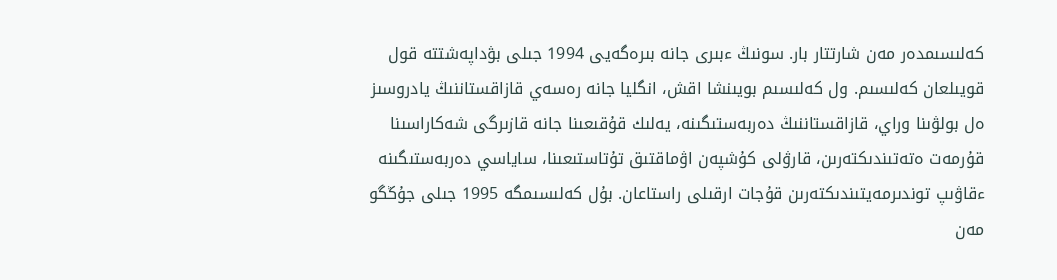كەلىسىمدەر مەن شارتتار بار. سونىڭ ءبىرى جانە بىرەگەيى 1994 جىلى بۋداپەشتتە قول قويىلعان كەلىسىم. ول كەلىسىم بويىنشا اقش، انگليا جانە رەسەي قازاقستاننىڭ يادروسىز ەل بولۋىنا وراي، قازاقستاننىڭ دەربەستىگىنە، يەلىك قۇقىعىنا جانە قازىرگى شەكاراسىنا قۇرمەت ەتەتىندىكتەرىن، قارۋلى كۇشپەن اۋماقتىق تۇتاستىعىنا، ساياسي دەربەستىگىنە ءقاۋىپ توندىرمەيتىندىكتەرىن قۇجات ارقىلى راستاعان. بۇل كەلىسىمگە 1995 جىلى جۇڭگو مەن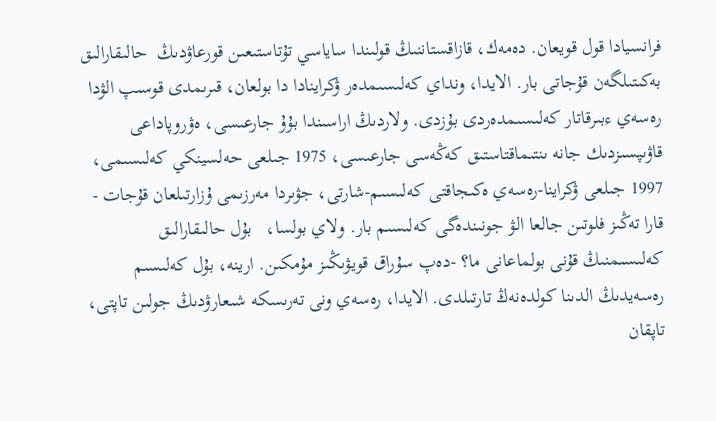فرانسيادا قول قويعان. دەمەك، قازاقستاننىڭ قولىندا ساياسي تۇتاستىعىن قورعاۋدىڭ  حالىقارالىق بەكىتىلگەن قۇجاتى بار. الايدا، ونداي كەلىسىمدەر ۋكراينادا دا بولعان، قىرىمدى قوسىپ الۋدا  رەسەي ءبىرقاتار كەلىسىمدەردى بۇزدى. ولاردىڭ اراسىندا بۇۇ جارعىسى، ەۋروپاداعى قاۋىپسىزدىك جانە ىنتىماقتاستىق كەڭەسى جارعىسى، 1975 جىلعى حەلسينكي كەلىسىمى، 1997 جىلعى ۋكراينا-رەسەي ەكىجاقتى كەلىسىم-شارتى، جۋىردا مەرزىمى ۇزارتىلعان قۇجات - قارا تەڭىز فلوتىن جالعا الۋ جونىندەگى كەلىسىم بار. ولاي بولسا،   بۇل حالىقارالىق كەلىسىمنىڭ قۇنى بولماعانى ما؟ -دەپ سۇراق قويۋىڭىز مۇمكىن. ارينە، بۇل كەلىسىم رەسەيدىڭ الدىنا كولدەنەڭ تارتىلدى. الايدا، رەسەي ونى تەرىسكە شىعارۋدىڭ جولىن تاپتى،  تاپقان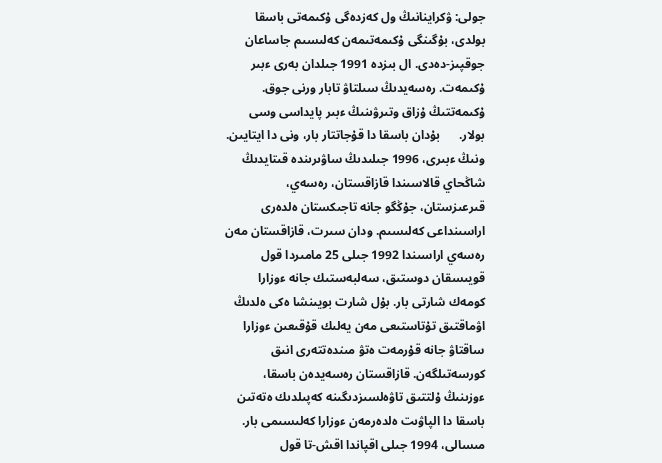جولى: ۋكراينانىڭ ول كەزدەگى ۇكىمەتى باسقا بولدى، بۇگىنگى ۇكىمەتىمەن كەلىسىم جاساعان جوقپىز-دەدى. ال بىزدە 1991 جىلدان بەرى ءبىر ۇكىمەت. رەسەيدىڭ سىلتاۋ تابار ورنى جوق. ۇكىمەتتىڭ ۇزاق وتىرۋىنىڭ ءبىر پايداسى وسى بولار.      بۇدان باسقا دا قۇجاتتار بار، ونى دا ايتايىن.  ونىڭ ءبىرى، 1996 جىلىدىڭ ساۋىرىندە قىتايدىڭ شاڭحاي قالاسىندا قازاقستان، رەسەي، قىرعىزستان، جۇڭگو جانە تاجىكستان ەلدەرى اراسىنداعى كەلىسىم. ودان سىرت، قازاقستان مەن رەسەي اراسىندا 1992 جىلى 25 مامىردا قول قويىسقان دوستىق، سەلبەستىك جانە ءوزارا كومەك شارتى بار. بۇل شارت بويىنشا ەكى ەلدىڭ اۋماقتىق تۇتاستىعى مەن يەلىك قۇقىعىن ءوزارا ساقتاۋ جانە قۇرمەت ەتۋ مىندەتتەرى انىق كورسەتىلگەن. قازاقستان رەسەيدەن باسقا، ءوزىنىڭ ۇلتتىق تاۋەلسىزدىگىنە كەپىلدىك ەتەتىن باسقا دا الپاۋىت ەلدەرمەن ءوزارا كەلىسىمى بار. مىسالى، 1994 جىلى اقپاندا اقش-تا قول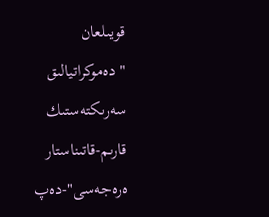قويىلعان "دەموكراتيالىق سەرىكتەستىك قارىم-قاتىناستار ەرەجەسى"-دەپ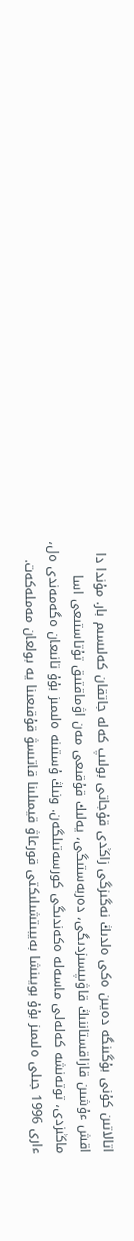اتالاتىن كۇنى بۇگىنگە دەيىن ەكى ەلدىڭ نەگىزگى زاڭدى قۇجاتى بولىپ كەلە جاتقان كەلىسىم بار. مۇندا دا اقش ءۇشىن قازاقستاننىڭ قاۋىپسىزدىگى، دەربەستىگى، يەلىك قۇقىعى مەن اۋماقتىق تۇتاستىعى اسا ماڭىزدى، توتەنشە كەلەلى ماسەلە ەكەندىگى كورسەتىلگەن. ونىڭ ۇستىنە ەلىمىز بۇۇ تانىعان ەگەمەندى ەل، ءارى 1996 جىلى ەلىمىز بۇۇ بويىنشا بەيبىتشىلىكتى قورعاۋ قيمىلىنا قاتىسۋ قۇقىعىنا يە بولعان مەملەكەت.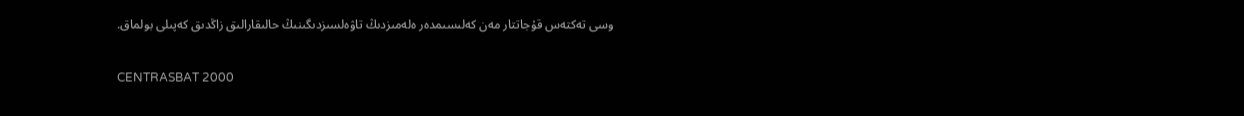وسى تەكتەس قۇجاتتار مەن كەلىسىمدەر ەلەمىزدىڭ تاۋەلسىزدىگىنىڭ حالىقارالىق زاڭدىق كەپىلى بولماق.

CENTRASBAT 2000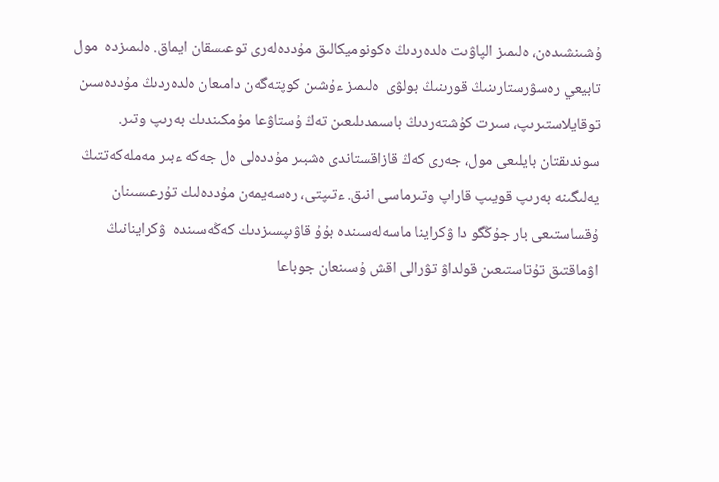ۇشىنشىدەن، ەلىمىز الپاۋىت ەلدەردىڭ ەكونوميكالىق مۇددەلەرى توعىسقان ايماق. ەلىمىزدە  مول تابيعي رەسۋرستارىنىڭ قورىنىڭ بولۋى  ەلىمىز ءۇشىن كوپتەگەن دامىعان ەلدەردىڭ مۇددەسىن توقايلاستىرىپ، سىرت كۇشتەردىڭ باسىمدىلىعىن تەڭ ۇستاۋعا مۇمكىندىك بەرىپ وتىر. سوندىقتان بايلىعى مول، جەرى كەڭ قازاقستاندى ەشبىر مۇددەلى ەل جەكە ءبىر مەملەكەتتىڭ يەلىگىنە بەرىپ قويىپ قاراپ وتىرماسى انىق. ءتىپتى، رەسەيمەن مۇددەلىك تۇرعىسىنان ۇقساستىعى بار جۇڭگو دا ۋكراينا ماسەلەسىندە بۇۇ قاۋىپسىزدىك كەڭەسىندە  ۋكراينانىڭ اۋماقتىق تۇتاستىعىن قولداۋ تۋرالى اقش ۇسىنعان جوباعا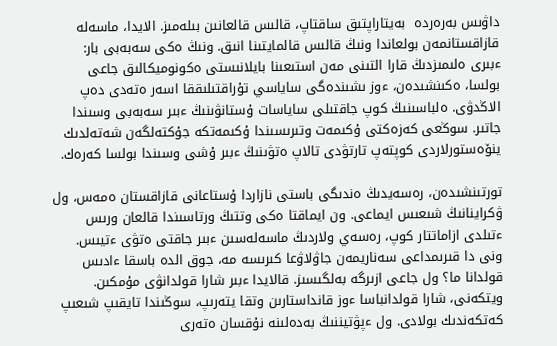داۋىس بەرەردە  بەيتاراپتىق ساقتاپ، قالىس قالعانىن بىلەمىز. الايدا، ماسەلە قازاقستانمەن بولعاندا ونىڭ قالىس قالمايتىنا انىق. ونىڭ ەكى سەبەبى بار: ءبىرى ەلىمىزدىڭ قارا التىنى مەن استىعىنا بايلانىستى ەكونوميكالىق جاعى بولسا، ەكىنشىدەن، ءوز ىشىندەگى ساياسي تۇراقتىلىققا اسەر ەتەدى دەپ الاڭدۋى. ەلباسىنىڭ كوپ جاقتىلى ساياسات ۇستانۋىنىڭ ءبىر سەبەبى وسىندا جاتىر. سوڭعى كەزەكتى ۇكىمەت وتىرىسىندا ۇكىمەتكە جۇكتەلگەن شەتەلدىك ينۆەستورلاردى كوپتەپ تارتۋدى تالاپ ەتۋىنىڭ ءبىر ۇشى وسىندا بولسا كەرەك.

تورتىنشىدەن، رەسەيدىڭ ەندىگى باستى نازاردا ۇستاعانى قازاقستان ەمەس، ول ۋكراينانىڭ شىعىس ايماعى. ون ايماقتا ەكى وتتىڭ ورتاسىندا قالعان ورىس ءتىلدى ازاماتتار كوپ، رەسەي ولاردىڭ ماسەلەسىن ءبىر جاقتى ەتۋى ءتيىس. ونى دا قىرىمداعى سەناريمەن جاۋلاۋعا كىرىسە مە، جوق الدە باسقا ءادىس قولدانا ما؟ ول جاعى ازىرگە بەلگىسىز. قالايدا ءبىر شارا قولدانۋى مۇمكىن. ويتكەنى، شارا قولدانباسا ءوز قانداستارىن وتقا يتەرىپ، سوڭىندا تايقىپ شىعىپ كەتكەندىك بولادى. ول ءپۋتيننىڭ بەدەلىنە نۇقسان ەتەرى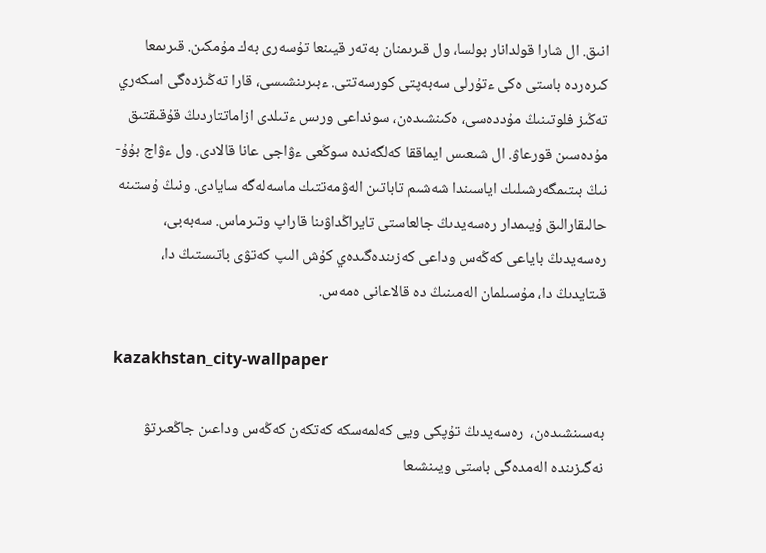انىق. ال شارا قولدانار بولسا، ول قىرىمنان بەتەر قيىنعا تۇسەرى بەك مۇمكىن. قىرىمعا كىرەردە باستى ەكى ءتۇرلى سەبەپتى كورسەتتى. ءبىرىنشىسى، قارا تەڭىزدەگى اسكەري تەڭىز فلوتىنىڭ مۇددەسى، ەكىنشىدەن، سونداعى ورىس ءتىلدى ازاماتتاردىڭ قۇقىقتىق مۇدەسىن قورعاۋ. ال شىعىس ايماققا كەلگەندە سوڭعى ءۋاجى عانا قالادى. ول ءۋاج بۇۇ-نىڭ بىتىمگەرشىلىك اياسىندا شەشىم تاباتىن الەۋمەتتىك ماسەلەگە سايادى. ونىڭ ۇستىنە حالىقارالىق ۇيىمدار رەسەيدىڭ جالعاستى تايراڭداۋىنا قاراپ وتىرماس. سەبەبى، رەسەيدىڭ باياعى كەڭەس وداعى كەزىندەگىدەي كۇش الىپ كەتۋى باتىستىڭ دا، قىتايدىڭ دا، مۇسىلمان الەمىنىڭ دە قالاعانى ەمەس.

kazakhstan_city-wallpaper

بەسىنشىدەن،  رەسەيدىڭ تۇپكى ويى كەلمەسكە كەتكەن كەڭەس وداعىن جاڭعىرتۋ نەگىزىندە الەمدەگى باستى ويىنشىعا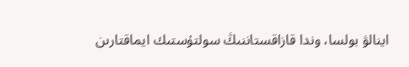اينالۋ بولسا، وندا قازاقستاننىڭ سولتۇستىك ايماقتارىن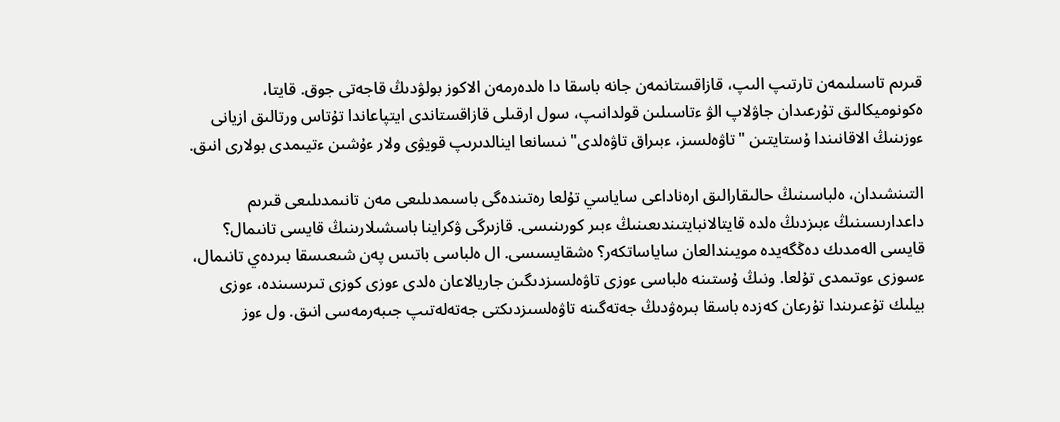قىرىم تاسىلىمەن تارتىپ الىپ، قازاقستانمەن جانە باسقا دا ەلدەرمەن الاكوز بولۋدىڭ قاجەتى جوق. قايتا، ەكونوميكالىق تۇرعىدان جاۋلاپ الۋ ءتاسىلىن قولدانىپ، سول ارقىلى قازاقستاندى ايتپاعاندا تۇتاس ورتالىق ازيانى ءوزىنىڭ الاقانىندا ۇستايتىن "تاۋەلسىز، ءبىراق تاۋەلدى" نىسانعا اينالدىرىپ قويۋى ولار ءۇشىن ءتيىمدى بولارى انىق.

التىنشىدان، ەلباسىنىڭ حالىقارالىق ارەناداعى ساياسي تۇلعا رەتىندەگى باسىمدىلىعى مەن تانىمدىلىعى قىرىم داعدارىسىنىڭ ءبىزدىڭ ەلدە قايتالانبايتىندىعىنىڭ ءبىر كورىنىسى. قازىرگى ۋكراينا باسشىلارىنىڭ قايسى تانىمال؟ قايسى الەمدىك دەڭگەيدە مويىندالعان ساياساتكەر؟ ەشقايسىسى. ال ەلباسى باتىس پەن شىعىسقا بىردەي تانىمال، ءسوزى ءوتىمدى تۇلعا. ونىڭ ۇستىنە ەلباسى ءوزى تاۋەلسىزدىگىن جاريالاعان ەلدى ءوزى كوزى تىرىسىندە، ءوزى بيلىك تۇعىرىندا تۇرعان كەزدە باسقا بىرەۋدىڭ جەتەگىنە تاۋەلسىزدىكتى جەتەلەتىپ جىبەرمەسى انىق. ول ءوز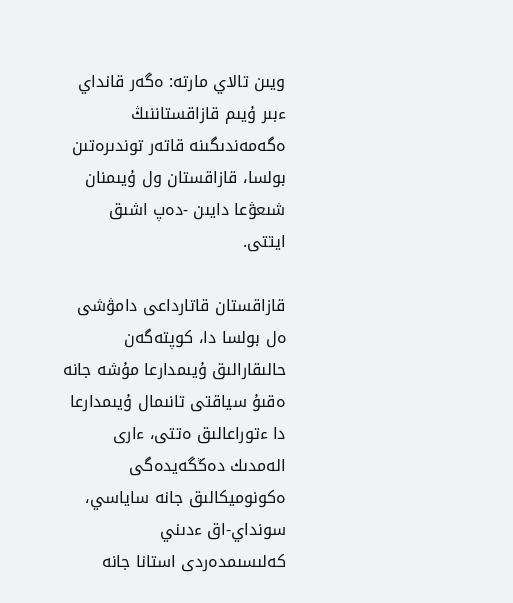ويىن تالاي مارتە: ەگەر قانداي ءبىر ۇيىم قازاقستاننىڭ ەگەمەندىگىنە قاتەر توندىرەتىن بولسا، قازاقستان ول ۇيىمنان شىعۋعا دايىن -دەپ اشىق ايتتى.

قازاقستان قاتارداعى دامۋشى ەل بولسا دا، كوپتەگەن حالىقارالىق ۇيىمدارعا مۇشە جانە ەقىۇ سياقتى تانىمال ۇيىمدارعا دا ءتوراعالىق ەتتى، ءارى الەمدىك دەڭگەيدەگى ەكونوميكالىق جانە ساياسي، سونداي-اق ءدىني كەلىسىمدەردى استانا جانە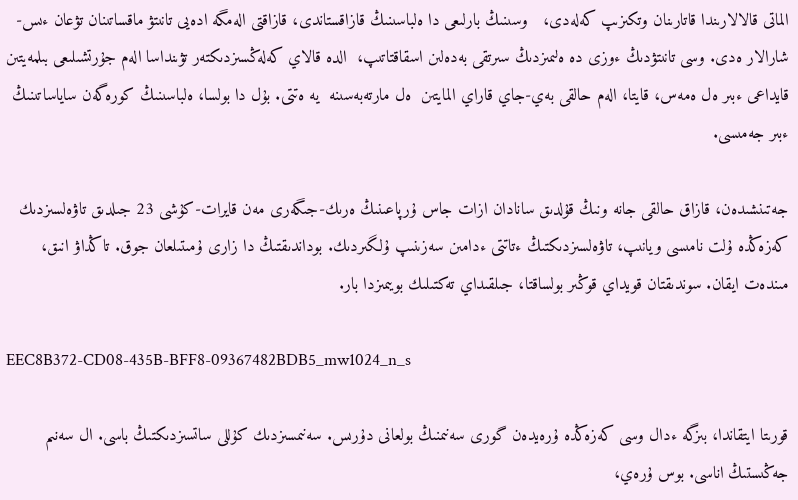الماتى قالالارىندا قاتارىنان وتكىزىپ كەلەدى،   وسىنىڭ بارلىعى دا ەلباسىنىڭ قازاقستاندى، قازاقتى الەمگە ادەيى تانىتۋ ماقساتىنان تۋعان ءىس-شارالار ەدى. وسى تانىتۋدىڭ ءوزى دە ەلىمىزدىڭ سىرتقى بەدەلىن اسقاقتاتىپ،  الدە قالاي كەلەڭسىزدىكتەر تۋىنداسا الەم جۇرتشىلىعى بىلمەيتىن قايداعى ءبىر ەل ەمەس، قايتا، الەم حالقى بەي-جاي قاراي المايتىن  ەل مارتەبەسىنە  يە ەتتى. بۇل دا بولسا، ەلباسىنىڭ كورەگەن ساياساتىنىڭ ءبىر جەمىسى.

جەتىنشىدەن، قازاق حالقى جانە ونىڭ قۇلدىق سانادان ازات جاس ۇرپاعىنىڭ ەرىك-جىگەرى مەن قايرات-كۇشى 23 جىلدىق تاۋەلسىزدىك كەزەڭدە ۇلت نامىسى ويانىپ، تاۋەلسىزدىكتىڭ ءتاتتى ءدامىن سەزىنىپ ۇلگىردىك. بوداندىقتىڭ دا زارى ۇمىتىلعان جوق. تاڭداۋ انىق، مىندەت ايقان. سوندىقتان قويداي قوڭىر بولساقتا، جىلقىداي تەكتىلىك بويىمىزدا بار.

EEC8B372-CD08-435B-BFF8-09367482BDB5_mw1024_n_s

قورىتا ايتقاندا، بىزگە ءدال وسى كەزەڭدە ۇرەيدەن گورى سەنىمنىڭ بولعانى دۇرىس. سەنىمسىزدىك كۇللى ساتسىزدىكتىڭ باسى. ال سەنىم جەڭىستىڭ اناسى. بوس ۇرەي،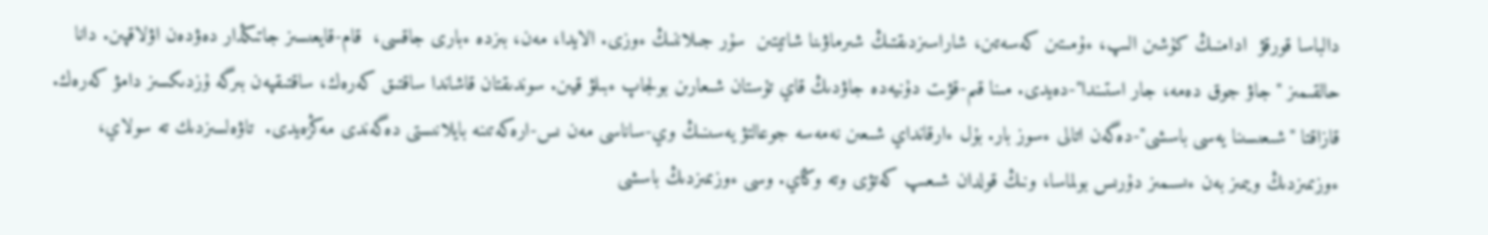دالباسا قورقۋ  ادامنىڭ كۇشىن الىپ، ءۇمىتىن كەسەتىن، شاراسىزدىقتىڭ شىرماۋىنا شاتيتىن  سۇر جىلاننىڭ ءوزى. الايدا، مەن، بىزدە ءبارى جاقسى،  قام-قايعىسىز جاتىڭدار دەۋدەن اۋلاقپىن. دانا حالقىمىز "جاۋ جوق دەمە، جار استىندا"-دەيدى. مىنا قىم-قۋىت دۇنيەدە جاۋدىڭ قاي تۇستان شىعارىن بولجاپ ءبىلۋ قيىن. سوندىقتان قاشاندا ساقتىق كەرەك، ساقتىقپەن بىرگە ۇزدىكسىز دامۋ كەرەك.  قازاقتا "شىعىسىنا يەسى باسشى"-دەگەن اتالى ءسوز بار. بۇل ءارقانداي شىعىن نەمەسە جوعالتۋ يەسىنىڭ وي-ساناسى مەن ىس-ارەكەتىنە بايلانىستى دەگەندى مەڭزەيدى.  تاۋەلسىزدىك تە سولاي، ءوزىمىزدىڭ ويىمىز بەن ءىسىمىز دۇرىس بولماسا، ونىڭ قولدان شىعىپ كەتۋى وتە وڭاي. وسى ءوزىمىزدىڭ باسشى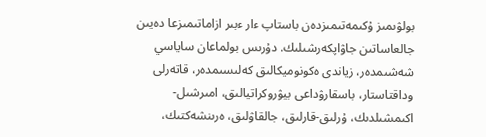بولۋىمىز ۇكىمەتىمىزدەن باستاپ ءار ءبىر ازاماتىمىزعا دەيىن جالعاساتىن جاۋاپكەرشىلىك. دۇرىس بولماعان ساياسي شەشىمدەر، زياندى ەكونوميكالىق كەلىسىمدەر، قاتەرلى وداقتاستار، باسقارۋداعى بيۋروكراتيالىق، امىرشىل-اكىمشىلدىك، ۇرلىق-قارلىق، جالقاۋلىق، ەرىنشەكتىك،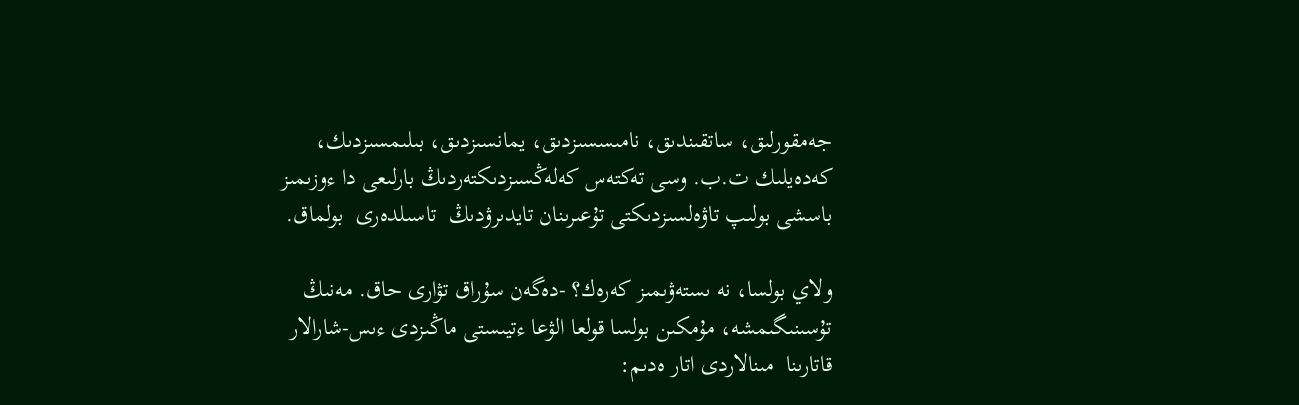جەمقورلىق، ساتقىندىق، نامىسسىزدىق، يمانسىزدىق، بىلىمسىزدىك، كەدەيلىك ت.ب. وسى تەكتەس كەلەڭسىزدىكتەردىڭ بارلىعى دا ءوزىمىز باسشى بولىپ تاۋەلسىزدىكتى تۇعىرىنان تايدىرۋدىڭ  تاسىلدەرى  بولماق.

ولاي بولسا، نە ىستەۋىمىز كەرەك؟ -دەگەن سۇراق تۋارى حاق. مەنىڭ تۇسىنىگىمشە، مۇمكىن بولسا قولعا الۋعا ءتيىستى ماڭىزدى ءىس-شارالار قاتارىنا  مىنالاردى اتار ەدىم: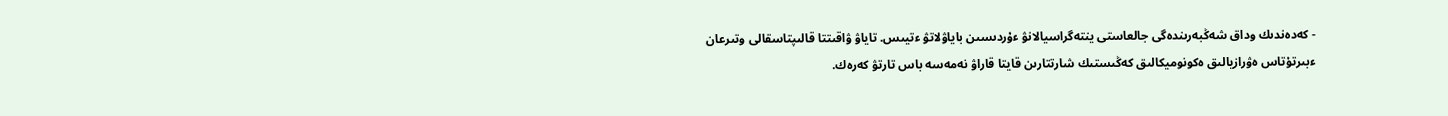- كەدەندىك وداق شەڭبەرىندەگى جالعاستى ينتەگراسيالانۋ ءۇردىسىن باياۋلاتۋ ءتيىس. تاياۋ ۋاقىتتا قالىپتاسقالى وتىرعان ءبىرتۇتاس ەۋرازيالىق ەكونوميكالىق كەڭىستىك شارتتارىن قايتا قاراۋ نەمەسە باس تارتۋ كەرەك.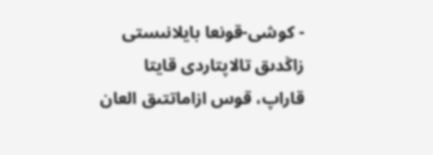- كوشى-قونعا بايلانىستى زاڭدىق تالاپتاردى قايتا قاراپ، قوس ازاماتتىق العان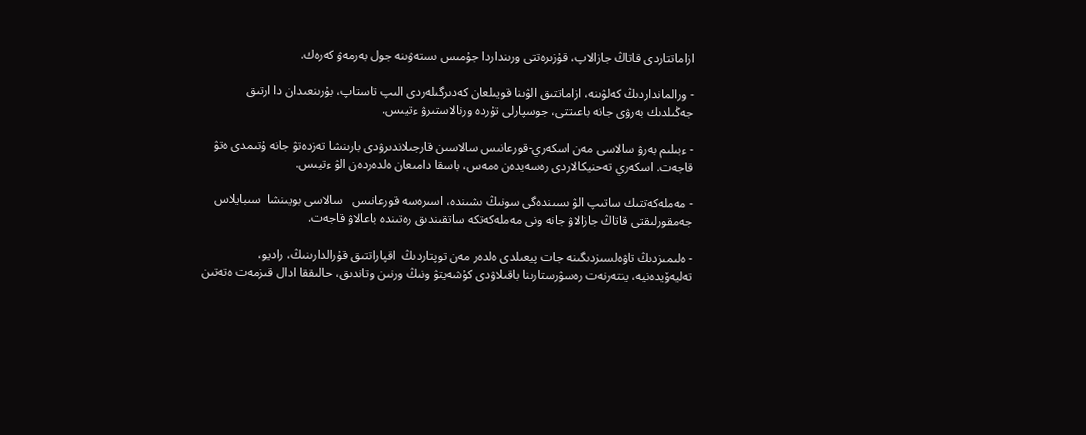ازاماتتاردى قاتاڭ جازالاپ، قۇزىرەتتى ورىنداردا جۇمىس ىستەۋىنە جول بەرمەۋ كەرەك.

- ورالمانداردىڭ كەلۋىنە، ازاماتتىق الۋىنا قويىلعان كەدىرگىلەردى الىپ تاستاپ، بۇرىنعىدان دا ارتىق جەڭىلدىك بەرۋى جانە باعىتتى، جوسپارلى تۇردە ورنالاستىرۋ ءتيىس.

- ءبىلىم بەرۋ سالاسى مەن اسكەري-قورعانىس سالاسىن قارجىلاندىرۋدى بارىنشا تەزدەتۋ جانە ۇتىمدى ەتۋ قاجەت. اسكەري تەحنيكالاردى رەسەيدەن ەمەس، باسقا دامىعان ەلدەردەن الۋ ءتيىس.

- مەملەكەتتىك ساتىپ الۋ ىسىندەگى سونىڭ ىشىندە، اسىرەسە قورعانىس   سالاسى بويىنشا  سىبايلاس جەمقورلىقتى قاتاڭ جازالاۋ جانە ونى مەملەكەتكە ساتقىندىق رەتىندە باعالاۋ قاجەت.

- ەلىمىزدىڭ تاۋەلسىزدىگىنە جات پيعىلدى ەلدەر مەن توپتاردىڭ  اقپاراتتىق قۇرالدارىنىڭ، راديو، تەليەۆيدەنيە، ينتەرنەت رەسۋرستارىنا باقىلاۋدى كۇشەيتۋ ونىڭ ورنىن وتاندىق، حالىققا ادال قىزمەت ەتەتىن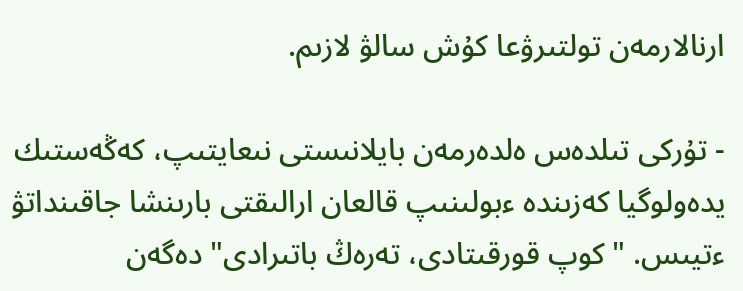ارنالارمەن تولتىرۋعا كۇش سالۋ لازىم.

- تۇركى تىلدەس ەلدەرمەن بايلانىستى نىعايتىپ، كەڭەستىك يدەولوگيا كەزىندە ءبولىنىپ قالعان ارالىقتى بارىنشا جاقىنداتۋ ءتيىس. "كوپ قورقىتادى، تەرەڭ باتىرادى" دەگەن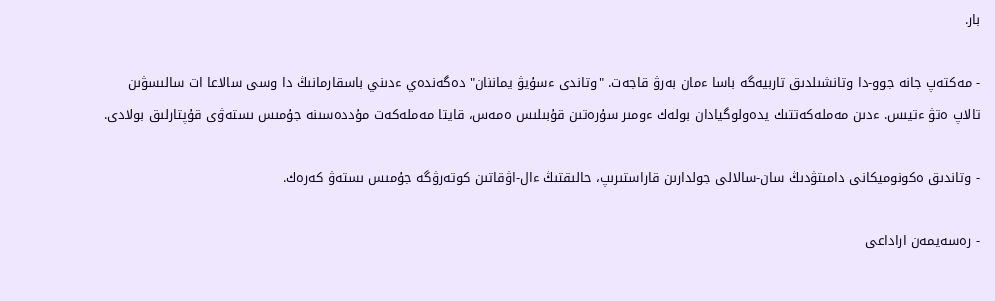بار.

- مەكتەپ جانە جوو-دا وتانشىلدىق تاربيەگە باسا ءمان بەرۋ قاجەت. "وتاندى ءسۇيۋ يماننان" دەگەندەي ءدىني باسقارمانىڭ دا وسى سالاعا ات سالىسۋىن تالاپ ەتۋ ءتيىس. ءدىن مەملەكەتتىك يدەولوگيادان بولەك ءومىر سۇرەتىن قۇبىلىس ەمەس، قايتا مەملەكەت مۇددەسىنە جۇمىس ىستەۋى قۇپتارلىق بولادى.

- وتاندىق ەكونوميكانى دامىتۋدىڭ سان-سالالى جولدارىن قاراستىرىپ، حالىقتىڭ ءال-اۋقاتىن كوتەرۋگە جۇمىس ىستەۋ كەرەك.

- رەسەيمەن اراداعى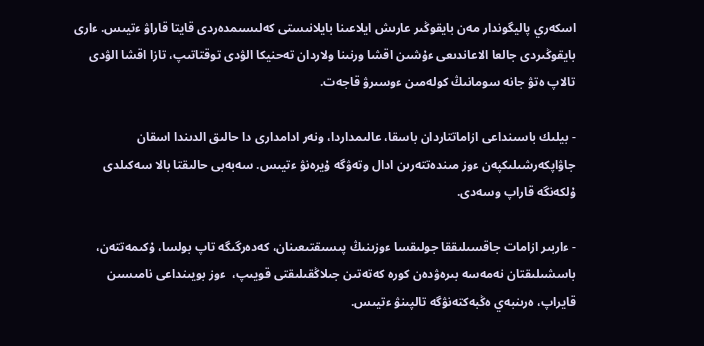اسكەري پاليگوندار مەن بايقوڭىر عارىش ايلاعىنا بايلانىستى كەلىسىمدەردى قايتا قاراۋ ءتيىس. ءارى بايقوڭىردى جالعا الاعاندىعى ءۇشىن اقشا ورنىنا ولاردان تەحنيكا الۋدى توقتاتىپ، تازا اقشا الۋدى تالاپ ەتۋ جانە سومانىڭ كولەمىن ءوسىرۋ قاجەت.

- بيلىك باسىنداعى ازاماتتاردان باسقا، عالىمداردا، ونەر ادامدارى دا حالىق الدىندا اسقان جاۋاپكەرشىلىكپەن ءوز مىندەتتەرىن ادال وتەۋگە ۇيرەنۋ ءتيىس. سەبەبى حالىقتا بالا سەكىلدى ۇلكەنگە قاراپ وسەدى.

- ءاربىر ازامات جاقسىلىققا جولىقسا ءوزىنىڭ پىسىقتىعىنان، كەدەرگىگە تاپ بولسا، ۇكىمەتتەن، باسشىلىقتان نەمەسە بىرەۋدەن كورە كەتەتىن جىلاڭقىلىقتى قويىپ،  ءوز بويىنداعى نامىسىن قايراپ، ەرىنبەي ەڭبەكتەنۋگە تالپىنۋ ءتيىس.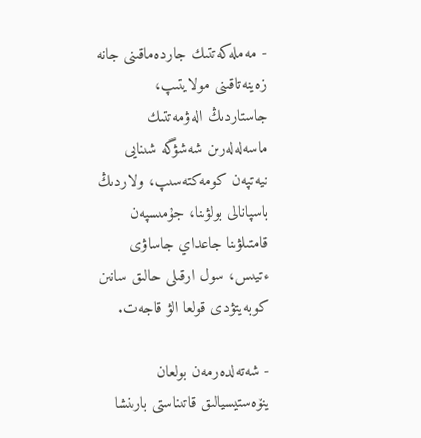- مەملەكەتتىك جاردەماقىنى جانە زەينەتاقىنى مولايتىپ، جاستاردىڭ الەۋمەتتىك ماسەلەلەرىن شەشۋگە شىنايى نيەتپەن كومەكتەسىپ، ولاردىڭ باسپانالى بولۋىنا، جۇمىسپەن قامتىلۋىنا جاعداي جاساۋى ءتيىس، سول ارقىلى حالىق سانىن كوبەيتۋدى قولعا الۋ قاجەت.

- شەتەلدەرمەن بولعان ينۆەستيسيالىق قاتىناستى بارىنشا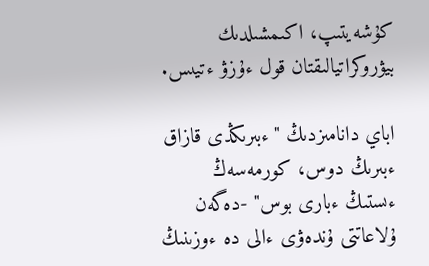كۇشەيتىپ، اكىمشىلدىك بيۋروكراتيالىقتان قول ءۇزۋ ءتيىس.

اباي دانامىزدىڭ "ءبىرىڭدى قازاق ءبىرىڭ دوس، كورمەسەڭ ءىستىڭ ءبارى بوس" -دەگەن ۇلاعاتتى ۇندەۋى ءالى دە ءوزىنىڭ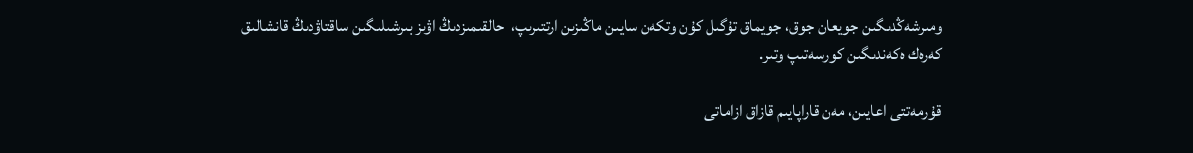ومىرشەڭدىگىن جويعان جوق، جويماق تۇگىل كۇن وتكەن سايىن ماڭىزىن ارتتىرىپ،  حالقىمىزدىڭ اۋىز بىرشىلىگىن ساقتاۋدىڭ قانشالىق كەرەك ەكەندىگىن كورسەتىپ وتىر.

قۇرمەتتى اعايىن، مەن قاراپايىم قازاق ازاماتى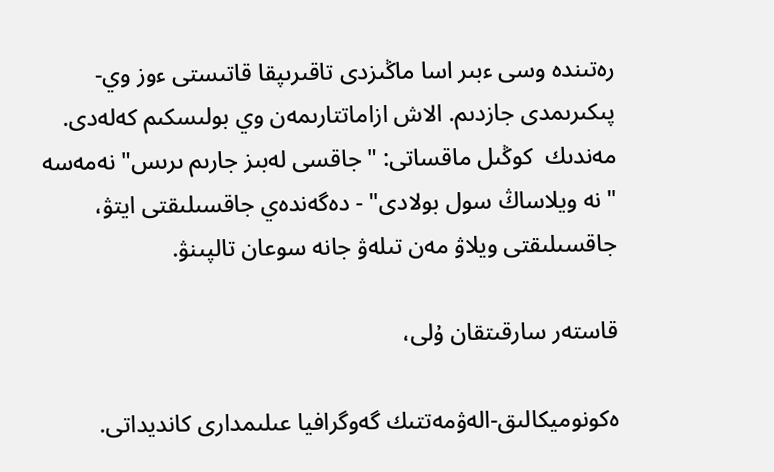رەتىندە وسى ءبىر اسا ماڭىزدى تاقىرىپقا قاتىستى ءوز وي-پىكىرىمدى جازدىم. الاش ازاماتتارىمەن وي بولىسكىم كەلەدى. مەندىك  كوڭىل ماقساتى: "جاقسى لەبىز جارىم ىرىس" نەمەسە "نە ويلاساڭ سول بولادى" - دەگەندەي جاقسىلىقتى ايتۋ، جاقسىلىقتى ويلاۋ مەن تىلەۋ جانە سوعان تالپىنۋ.

قاستەر سارقىتقان ۇلى،

ەكونوميكالىق-الەۋمەتتىك گەوگرافيا عىلىمدارى كانديداتى.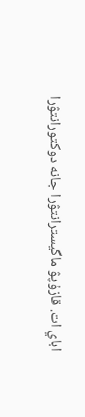اباي ات. قازۇپۋ ماگيسترانتۋرا جانە دوكتورانتۋرا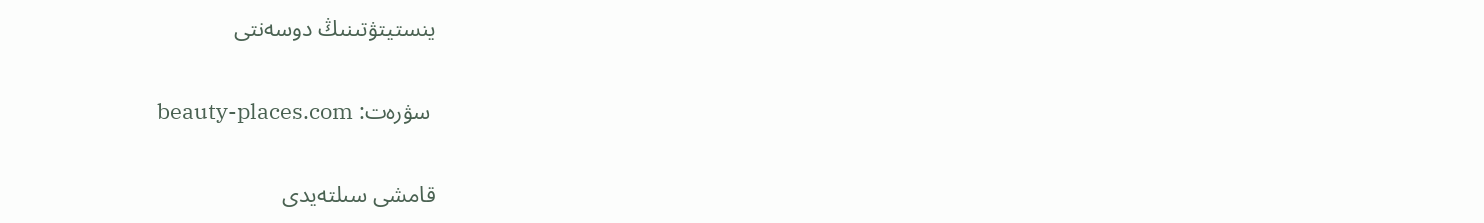ينستيتۋتىنىڭ دوسەنتى

 سۋرەت: beauty-places.com

قامشى سىلتەيدى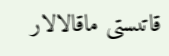قاتىستى ماقالالار